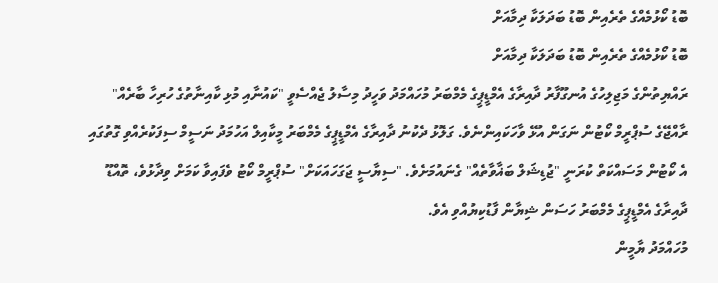ބޮޑު ކޯޅުމެއްގެ ތެރެއިން ބޮޑު ބަދަލަކާ ދިމާއަށް
ބޮޑު ކޯޅުމެއްގެ ތެރެއިން ބޮޑު ބަދަލަކާ ދިމާއަށް
ރައްޔިތުންގެ މަޖިލިހުގެ އުނގޫފާރު ދާއިރާގެ އެމްޑީޕީގެ މެމްބަރު މުހައްމަދު ވަހީދު މިސާލު ޖެއްސެވީ "ކައުނާއި މުޅި ކާއިނާތުގެ ހުރިހާ ބާރެއް" ރާއްޖޭގެ ސުޕްރީމް ކޯޓުން ނަގަން އުޅޭ ވާހަކައިންނެވެ. ގަލޮޅު ދެކުނު ދާއިރާގެ އެމްޑީޕީގެ މެމްބަރު މީކާއިލް އަހުމަދު ނަސީމް ސިފަކުރެއްވި ގޮތުގައި އެ ކޯޓުން މަސައްކަތް ކުރަނީ "ޖުޑިޝަލް ބަޣާވާތެއް" ގެނައުމަށެވެ. "ސިޔާސީ ޖަގަހައަކަށް" ސުޕްރީމް ކޯޓު ވެފައިވާ ކަމަށް ވިދާޅުވެ، ތޮއްޑޫ ދާއިރާގެ އެމްޑީޕީގެ މެމްބަރު ހަސަން ޝިޔާން ފާޑުކިޔުއްވި އެވެ.
މުހައްމަދު ޔާމީން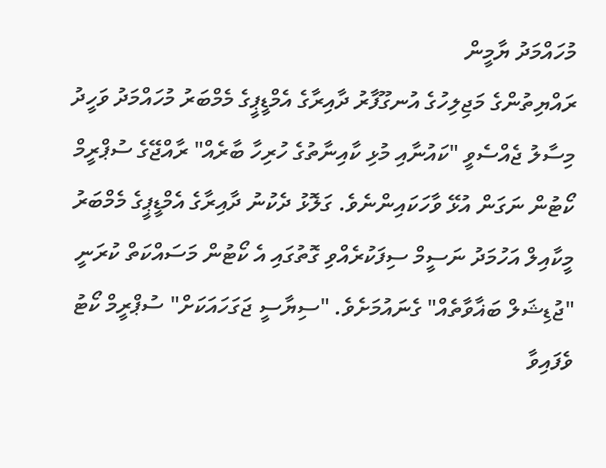މުހައްމަދު ޔާމީން
ރައްޔިތުންގެ މަޖިލިހުގެ އުނގޫފާރު ދާއިރާގެ އެމްޑީޕީގެ މެމްބަރު މުހައްމަދު ވަހީދު މިސާލު ޖެއްސެވީ "ކައުނާއި މުޅި ކާއިނާތުގެ ހުރިހާ ބާރެއް" ރާއްޖޭގެ ސުޕްރީމް ކޯޓުން ނަގަން އުޅޭ ވާހަކައިންނެވެ. ގަލޮޅު ދެކުނު ދާއިރާގެ އެމްޑީޕީގެ މެމްބަރު މީކާއިލް އަހުމަދު ނަސީމް ސިފަކުރެއްވި ގޮތުގައި އެ ކޯޓުން މަސައްކަތް ކުރަނީ "ޖުޑިޝަލް ބަޣާވާތެއް" ގެނައުމަށެވެ. "ސިޔާސީ ޖަގަހައަކަށް" ސުޕްރީމް ކޯޓު ވެފައިވާ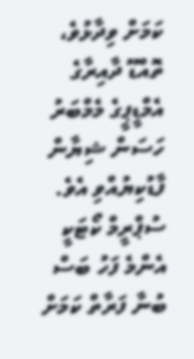ކަމަށް ވިދާޅުވެ، ތޮއްޑޫ ދާއިރާގެ އެމްޑީޕީގެ މެމްބަރު ހަސަން ޝިޔާން ފާޑުކިޔުއްވި އެވެ.
ސުޕްރީމް ކޯޓަކީ އެންމެ ފަހު ބަސް ބުނާ ފަރާތް ކަމަށް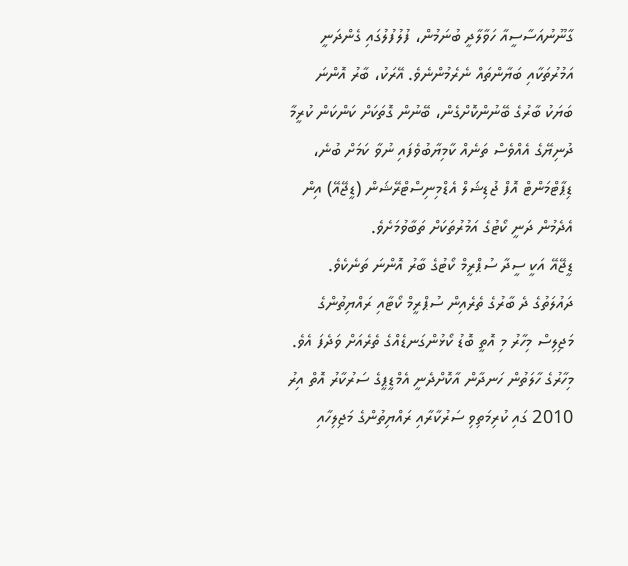ގާނޫނުއަސާސީއާ ހަވާލާދީ ބުނަމުން، ފުލުފުލުގައި ގެންދަނީ އަމުރުތަކާއި ބަޔާންތައް ނެރެމުންނެވެ. އޭރަކު، ބާރު އޮންނަ ބަޔަކު ބާރުގެ ބޭނުންކޮށްގެން، ބޭނުން ގޮތަކަށް ކަންކަން ކުރީމާ ދުނިޔޭގެ އެއްވެސް ތަނެއް ކާމިޔާބުވެފައި ނުވާ ކަމަށް ބުނެ، ޑިޕާޓްމަންޓް އޮފް ޖުޑިޝަލް އެޑްމިނިސްޓްރޭޝަން (ޑީޖޭއޭ) އިން އެދެމުން ދަނީ ކޯޓުގެ އަމުރުތަކަށް ތަބާވުމަށެވެ.
ޑީޖޭއޭ އަކީ ސީދާ ސުޕްރީމް ކޯޓުގެ ބާރު އޮންނަ ތަނެކެވެ.
ދައުލަތުގެ ދެ ބާރުގެ ތެރެއިން ސުޕްރީމް ކޯޓާއި ރައްޔިތުންގެ މަޖިލިސް މިހާރު މި އޮތީ ބޮޑު ކޯޅުންގަނޑެއްގެ ތެރެއަށް ވަދެފަ އެވެ. މިހާރުގެ ހާލަތުން ހަނދާން އާކޮށްދެނީ އެމްޑީޕީގެ ސަރުކާރު އޮތް އިރު 2010 ގައި ކުރިމަތިވި ސަރުކާރާއި ރައްޔިތުންގެ މަޖިލިހާއި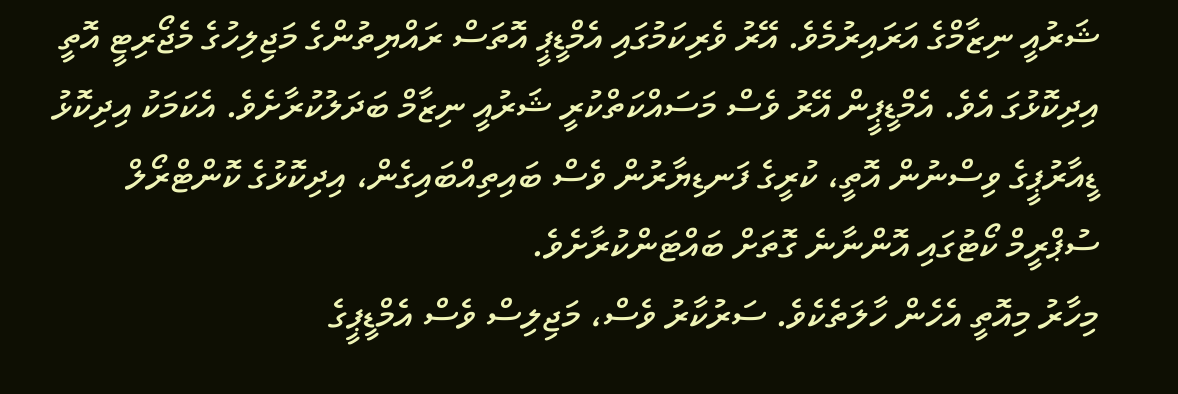ޝަރުއީ ނިޒާމްގެ އަރައިރުމެވެ. އޭރު ވެރިކަމުގައި އެމްޑީޕީ އޮތަސް ރައްޔިތުންގެ މަޖިލިހުގެ މެޖޯރިޓީ އޮތީ އިދިކޮޅުގަ އެވެ. އެމްޑީޕީން އޭރު ވެސް މަސައްކަތްކުރީ ޝަރުއީ ނިޒާމް ބަދަލުކުރާށެވެ. އެކަމަކު އިދިކޮޅު ޑީއާރުޕީގެ ވިސްނުން އޮތީ، ކުރީގެ ފަނޑިޔާރުން ވެސް ބައިތިއްބައިގެން، އިދިކޮޅުގެ ކޮންޓްރޯލް ސުޕްރީމް ކޯޓުގައި އޮންނާނެ ގޮތަށް ބައްޓަންކުރާށެވެ.
މިހާރު މިއޮތީ އެހެން ހާލަތެކެވެ. ސަރުކާރު ވެސް، މަޖިލިސް ވެސް އެމްޑީޕީގެ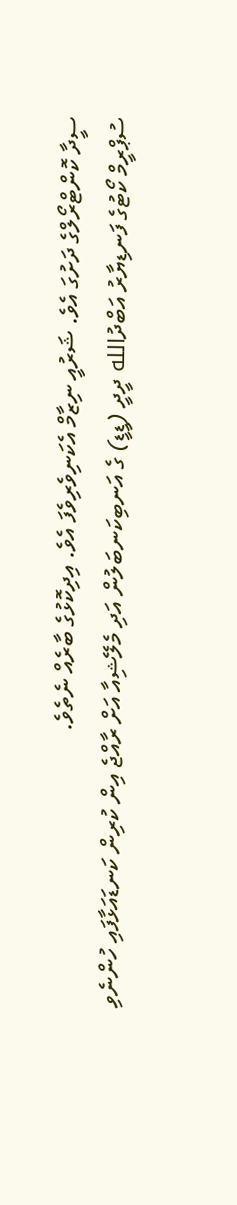ސީދާ ކޮންޓްރޯލްގެ ދަށުގަ އެވެ. ޝަރުއީ ނިޒާމް އެކަނިވެރިވެފަ އެވެ. އިދިކޮޅުގެ ބާރެއް ނެތެވެ.
ސުޕްރީމް ކޯޓުގެ ފަނޑިޔާރު އަބްދުالله ދީދީ (ޑީޑީ) ގެ އަނބިކަނބަލުން އަދި މެލޭޝިއާ އަށް ރާއްޖެ އިން ކުރިން ކަނޑައަޅާފައި ހުންނެވި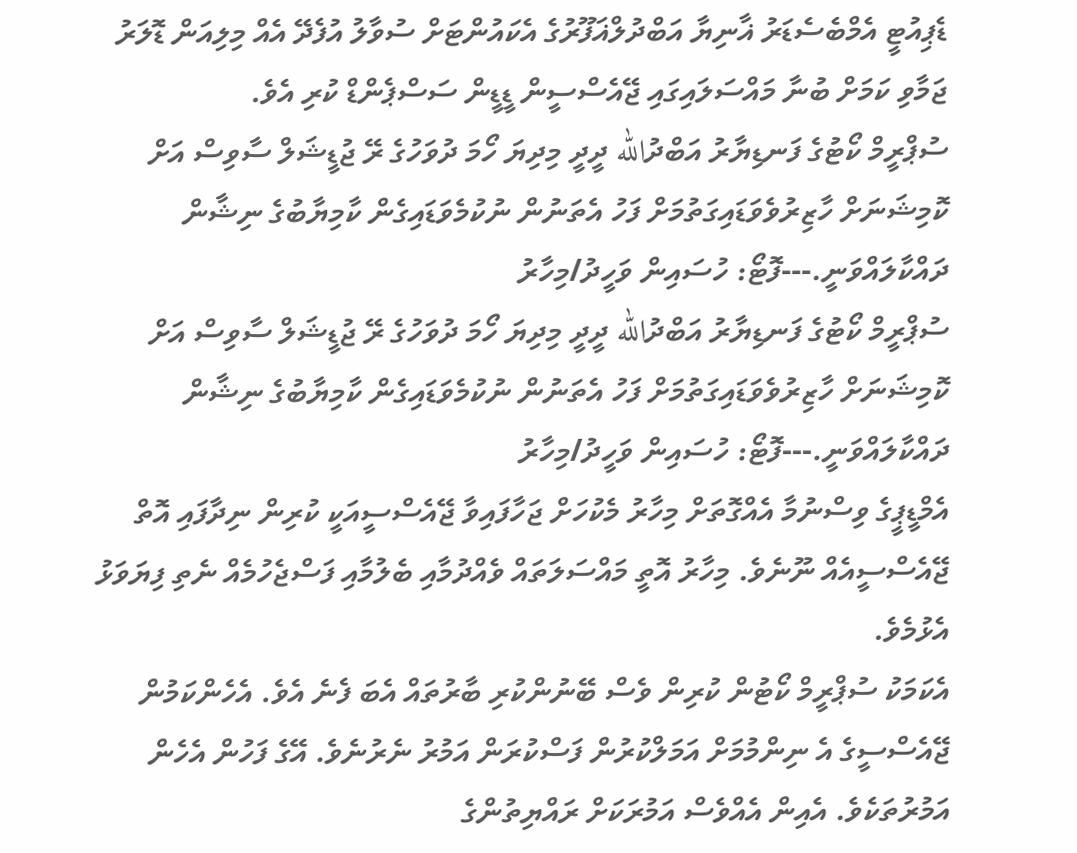ޑެޕިއުޓީ އެމްބެސެޑަރު ޣާނިޔާ އަބްދުލްޣަފޫރުގެ އެކައުންޓަށް ސުވާލު އުފެދޭ އެއް މިލިއަން ޑޮލަރު ޖަމާވި ކަމަށް ބުނާ މައްސަލައިގައި ޖޭއެސްސީން ޑީޑީން ސަސްޕެންޑް ކުރި އެވެ.
ސުޕްރީމް ކޯޓުގެ ފަނޑިޔާރު އަބްދުالله ދީދީ މިދިޔަ ހޯމަ ދުވަހުގެ ރޭ ޖުޑީޝަލް ސާވިސް އަށް ކޮމިޝަނަށް ހާޒިރުވެވަޑައިގަތުމަށް ފަހު އެތަނުން ނުކުމެވަޑައިގެން ކާމިޔާބުގެ ނިޝާން ދައްކާލައްވަނީ.---ފޮޓޯ: ހުސައިން ވަހީދު/މިހާރު
ސުޕްރީމް ކޯޓުގެ ފަނޑިޔާރު އަބްދުالله ދީދީ މިދިޔަ ހޯމަ ދުވަހުގެ ރޭ ޖުޑީޝަލް ސާވިސް އަށް ކޮމިޝަނަށް ހާޒިރުވެވަޑައިގަތުމަށް ފަހު އެތަނުން ނުކުމެވަޑައިގެން ކާމިޔާބުގެ ނިޝާން ދައްކާލައްވަނީ.---ފޮޓޯ: ހުސައިން ވަހީދު/މިހާރު
އެމްޑީޕީގެ ވިސްނުމާ އެއްގޮތަށް މިހާރު މެކުހަށް ޖަހާފައިވާ ޖޭއެސްސީއަކީ ކުރިން ނިދާފައި އޮތް ޖޭއެސްސީއެއް ނޫނެވެ. މިހާރު އޮތީ މައްސަލަތައް ވެއްދުމާއި ބެލުމާއި ފަސްޖެހުމެއް ނެތި ފިޔަވަޅު އެޅުމެވެ.
އެކަމަކު ސުޕްރީމް ކޯޓުން ކުރިން ވެސް ބޭނުންކުރި ބާރުތައް އެބަ ފެނެ އެވެ. އެހެންކަމުން ޖޭއެސްސީގެ އެ ނިންމުމަށް އަމަލްކުރުން ފަސްކުރަން އަމުރު ނެރުނެވެ. އޭގެ ފަހުން އެހެން އަމުރުތަކެވެ. އެއިން އެއްވެސް އަމުރަކަށް ރައްޔިތުންގެ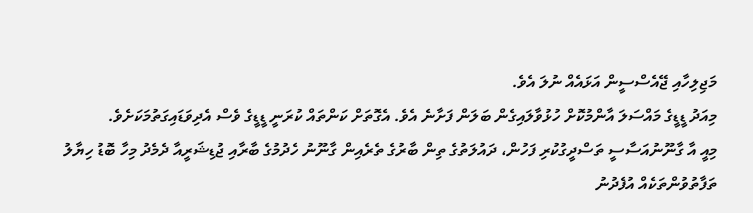މަޖިލިހާއި ޖޭއެސްސީން އަޅައެއް ނުލަ އެވެ.
މިއަދު ޑީޑީގެ މައްސަލަ އާންމުކޮށް ހުޅުވާލައިގެން ބަލަން ފަށާނެ އެވެ. އެގޮތަށް ކަންތައް ކުރަނީ ޑީޑީގެ ވެސް އެދިވަޑައިގަތުމަކަށެވެ.
މިއީ އާ ގާނޫނުއަސާސީ ތަސްދީގުކުރި ފަހުން، ދައުލަތުގެ ތިން ބާރުގެ ތެރެއިން ގާނޫނު ހެދުމުގެ ބާރާއި ޖުޑިޝަރީއާ ދެމެދު މިހާ ބޮޑު ހިޔާލު ތަފާތުވުންތަކެއް އުފެދުނު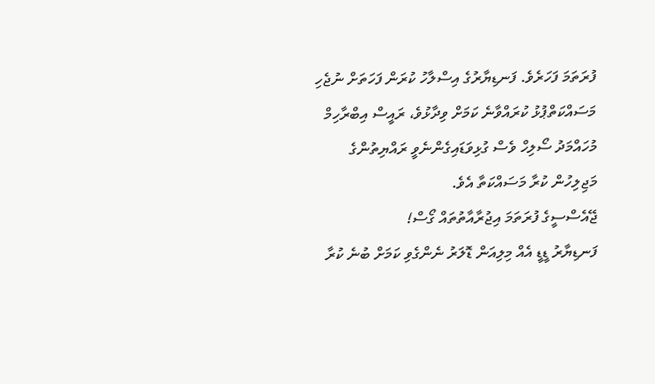ފުރަތަމަ ފަހަރެވެ. ފަނޑިޔާރުގެ އިސްލާހު ކުރަން ފަހަތަށް ނުޖެހި މަސައްކަތްޕުޅު ކުރައްވާނެ ކަމަށް ވިދާޅުވެ، ރައީސް އިބްރާހިމް މުހައްމަދު ސޯލިހް ވެސް ގުޅިވަޑައިގެންނެވީ ރައްޔިތުންގެ މަޖިލިހުން ކުރާ މަސައްކަތާ އެވެ.
ޖޭއެސްސީގެ ފުރަތަމަ އިޖުރާއާތުތައް ގޯސް!
ފަނޑިޔާރު ޑީޑީ އެއް މިލިއަން ޑޮލަރު ނެންގެވި ކަމަށް ބުނެ ކުރާ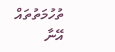ތުހުމަތުތައް އޭނާ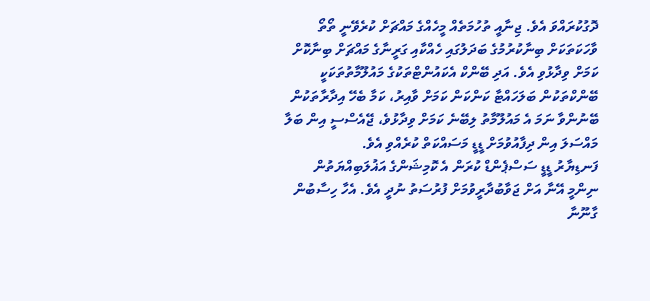ދޮގުކުރައްވަ އެވެ. ޖިނާއީ ތުހުމަތެއް މީހެއްގެ މައްޗަށް ކުރެވޭނީ ތޯތޯ ވާހަކަތަކަށް ބިނާކުރުމުގެ ބަދަލުގައި ހެއްކާއި ގަރީނާގެ މައްޗަށް ބިނާކޮށް ކަމަށް ވިދާޅުވި އެވެ. އަދި ބޭންކް އެކައުންޓްތަކުގެ މައުލޫމާތުތަކަކީ ބޭންކްތަކުން ބަލަހައްޓާ ކަންކަން ކަމަށް ވާއިރު، ކަމާ ބެހޭ އިދާރާތަކުން ބޭނުންވާ ނަމަ އެ މައުލޫމާތު ލިބޭނެ ކަމަށް ވިދާޅުވެ، ޖޭއެސްސީ އިން ބަލާ މައްސަލަ އިން ދިފާއުވުމަށް ޑީޑީ މަސައްކަތް ކުރެއްވި އެވެ.
ފަނޑިޔާރު ޑީޑީ ސަސްޕެންޑް ކުރަން އެ ކޮމިޝަންގެ އަޣުލަބިއްޔަތުން ނިންމީ އޭނާ އަށް ޖަވާބުދާރީވުމަށް ފުރުސަތު ނުދީ އެވެ. އެހާ ހިސާބުން ގާނޫނާ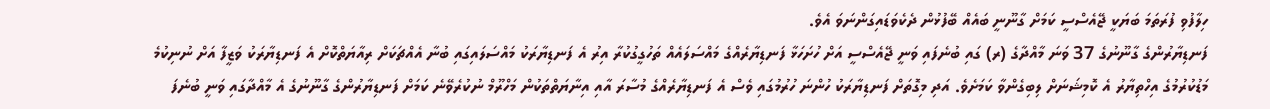ހިލާފުވި ފުރަތަމަ ބަޔަކީ ޖޭއެސްސީ ކަމަށް ގާނޫނީ ބައެއް ބޭފުޅުން ދެކެވަޑައިގަންނަވަ އެވެ.
ފަނޑިޔާރުންގެ ގާނޫނުގެ 37 ވަނަ މާއްދާގެ (ރ) ގައި ބުނެފައި ވަނީ ޖޭއެސްސީ އަށް ހުށަހަޅާ ފަނޑިޔާރެއްގެ މައްސަލައެއް ތަހުގީގުކުރާ އިރު އެ ފަނޑިޔާރަކު މައްސަލައިގައި ބުނާ އެއްޗަކަށް ރިއާޔަތްކޮށް އެ ފަނޑިޔާރަކު ވަޒީފާ އަށް ނުނިކުމެ މަޑުކުރުމުގެ އިހްތިޔާރު އެ ކޮމިޝަނަށް ލިބިގެންވާ ކަމަށެވެ. އަދި މިގޮތަށް ފަނޑިޔާރަކު ހުންނަ ހުރުމުގައި ވެސް އެ ފަނޑިޔާރެއްގެ މުސާރަ އާއި އިނާޔަތްތަކުން މަހްރޫމް ނުކުރެވޭނެ ކަމަށް ފަނޑިޔާރުންގެ ގާނޫނުގެ އެ މާއްދާގައި ވަނީ ބުނެފަ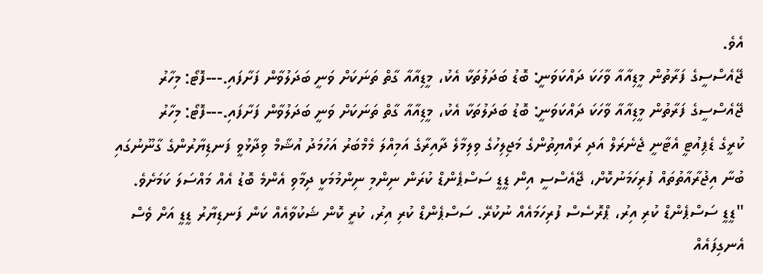އެވެ.
ޖޭއެސްސީގެ ފަރާތުން މީޑިއާއާ ވާހަކަ ދައްކަވަނީ: ބޮޑު ބަދަލުތަކާ އެކު، މީޑިއާއާ ގާތް ތަނަކަށް ވަނީ ބަދަލުވާން ފަށާފައި.---ފޮޓޯ: މިހާރު
ޖޭއެސްސީގެ ފަރާތުން މީޑިއާއާ ވާހަކަ ދައްކަވަނީ: ބޮޑު ބަދަލުތަކާ އެކު، މީޑިއާއާ ގާތް ތަނަކަށް ވަނީ ބަދަލުވާން ފަށާފައި.---ފޮޓޯ: މިހާރު
ކުރީގެ ޑެޕިއުޓީ އެޓާނީ ޖެނެރަލް އަދި ރައްޔިތުންގެ މަޖިލިހުގެ ވިލިމާލެ ދާއިރާގެ އަމިއްލަ މެމްބަރު އަހުމަދު އުޝާމް ވިދާޅުވީ ފަނޑިޔާރުންގެ ގާނޫނުގައި ބުނާ އިޖުރާއާތުތައް ފުރިހަމަނުކޮށް، ޖޭއެސްސީ އިން ޑީޑީ ސަސްޕެންޑް ކުރަން ނިންމި ނިންމުމަކީ ދިމާވި އެންމެ ބޮޑު އެއް މައްސަލަ ކަމަށެވެ.
"ޑީޑީ ސަސްޕެންޑް ކުރި އިރު، ޕްރޮސެސް ފުރިހަމައެއް ނުކުރޭ. ސަސްޕެންޑް ކުރި އިރު، ކުރީ ކޮން ޝަކުވާއެއް ކަން ފަނޑިޔާރު ޑީޑީ އަށް ވެސް އެނގިފައެއް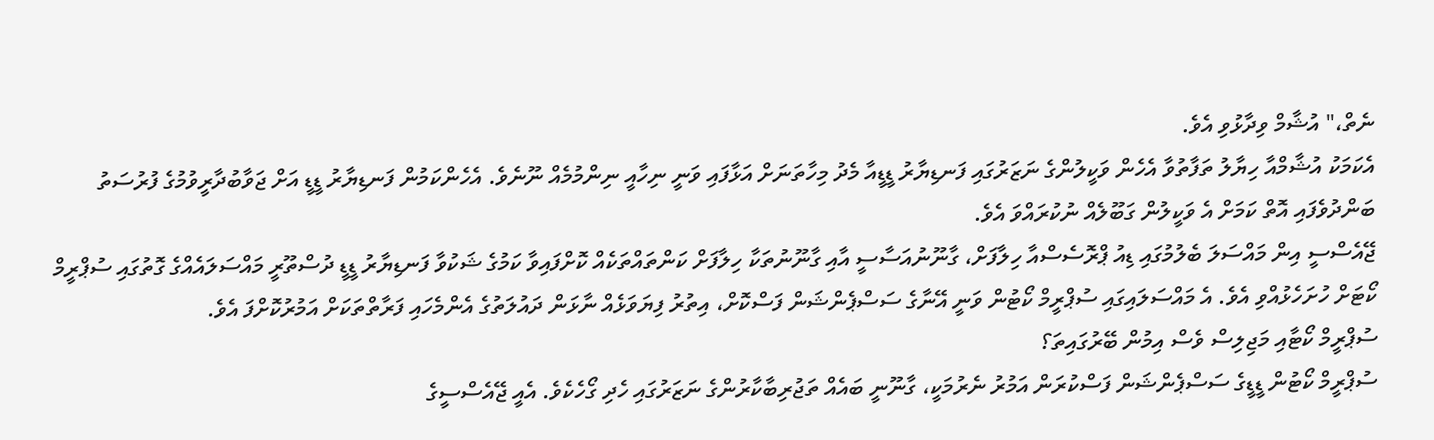ނެތް،" އުޝާމް ވިދާޅުވި އެވެ.
އެކަމަކު އުޝާމްއާ ހިޔާލު ތަފާތުވާ އެހެން ވަކީލުންގެ ނަޒަރުގައި ފަނޑިޔާރު ޑީޑީއާ މެދު މިހާތަނަށް އަޅާފައި ވަނީ ނިހާއީ ނިންމުމެއް ނޫނެވެ. އެހެންކަމުން ފަނޑިޔާރު ޑީޑީ އަށް ޖަވާބުދާރީވުމުގެ ފުރުސަތު ބަންދުވެފައި އޮތް ކަމަށް އެ ވަކީލުން ގަބޫލެއް ނުކުރައްވަ އެވެ.
ޖޭއެސްސީ އިން މައްސަލަ ބެލުމުގައި ޑިއު ޕްރޮސެސްއާ ހިލާފަށް، ގާނޫނުއަސާސީ އާއި ގާނޫނުތަކާ ހިލާފަށް ކަންތައްތަކެއް ކޮށްފައިވާ ކަމުގެ ޝަކުވާ ފަނޑިޔާރު ޑީޑީ ދުސްތޫރީ މައްސަލައެއްގެ ގޮތުގައި ސުޕްރީމް ކޯޓަށް ހުށަހެޅުއްވި އެވެ. އެ މައްސަލައިގައި ސުޕްރީމް ކޯޓުން ވަނީ އޭނާގެ ސަސްޕެންޝަން ފަސްކޮށް، އިތުރު ފިޔަވަޅެއް ނާޅަން ދައުލަތުގެ އެންމެހައި ފަރާތްތަކަށް އަމުރުކޮށްފަ އެވެ.
ސުޕްރީމް ކޯޓާއި މަޖިލިސް ވެސް އިމުން ބޭރުގައިތަ؟
ސުޕްރީމް ކޯޓުން ޑީޑީގެ ސަސްޕެންޝަން ފަސްކުރަން އަމުރު ނެރުމަކީ، ގާނޫނީ ބައެއް ތަޖުރިބާކާރުންގެ ނަޒަރުގައި ހެދި ގޯހެކެވެ. އެއީ ޖޭއެސްސީގެ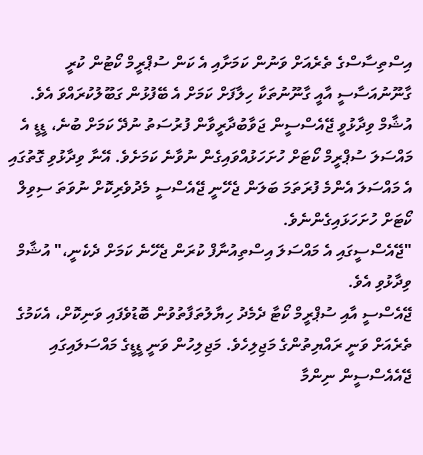އިސްތިސާސްގެ ތެރެއަށް ވަނުން ކަމަށާއި އެ ކަން ސުޕްރީމް ކޯޓުން ކުރީ ގާނޫނުއަސާސީ އާއީ ގާނޫނުތަކާ ހިލާފަށް ކަމަށް އެ ބޭފުޅުން ގަބޫލުކުރައްވަ އެވެ.
އުޝާމް ވިދާޅުވީ ޖޭއެސްސީން ޖަވާބުދާރީވާން ފުރުސަތު ނުދޭ ކަމަށް ބުނެ، ޑީޑީ އެ މައްސަލަ ސުޕްރީމް ކޯޓަށް ހުށަހަޅުއްވައިގެން ނުވާނެ ކަމަށެވެ. އޭނާ ވިދާޅުވި ގޮތުގައި އެ މައްސަލަ އެންމެ ފުރަތަމަ ބަލަން ޖެހޭނީ ޖޭއެސްސީ މެދުވެރިކޮށް ނުވަތަ ސިވިލް ކޯޓަށް ހުށަހަޅައިގެންނެވެ.
"ޖޭއެސްސީގައި އެ މައްސަލަ އިސްތިއުނާފް ކުރަން ޖެހޭނެ ކަމަށް ދެކެނީ،" އުޝާމް ވިދާޅުވި އެވެ.
ޖޭއެސްސީ އާއި ސުޕްރީމް ކޯޓާ ދެމެދު ހިޔާލުތަފާތުވުން ބޮޑުވެފައި ވަނިކޮށް، އެކަމުގެ ތެރެއަށް ވަނީ ރައްޔިތުންގެ މަޖިލިހެވެ. މަޖިލިހުން ވަނީ ޑީޑީގެ މައްސަލައިގައި ޖޭއެއެސްސީން ނިންމާ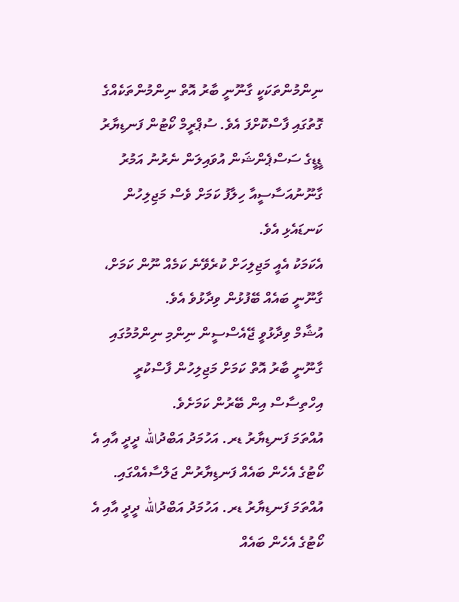ނިންމުންތަކަކީ ގާނޫނީ ބާރު އޮތް ނިންމުންތަކެއްގެ ގޮތުގައި ފާސްކޮށްފަ އެވެ. ސުޕްރީމް ކޯޓުން ފަނޑިޔާރު ޑީޑީގެ ސަސްޕެންޝަން އުވައިލަން ނެރުނު އަމުރު ގާނޫނުއަސާސީއާ ހިލާފު ކަމަށް ވެސް މަޖިލިހުން ކަނޑައެޅި އެވެ.
އެކަމަކު އެއީ މަޖިލިހަށް ކުރެވޭނެ ކަމެއް ނޫން ކަމަށް، ގާނޫނީ ބައެއް ބޭފުޅުން ވިދާޅުވެ އެވެ.
އުޝާމް ވިދާޅުވީ ޖޭއެސްސީން ނިންމި ނިންމުމުގައި ގާނޫނީ ބާރު އޮތް ކަމަށް މަޖިލިހުން ފާސްކުރީ އިހްތިސާސް އިން ބޭރުން ކަމަށެވެ.
އުއްތަމަ ފަނޑިޔާރު ޑރ. އަހުމަދު އަބްދުالله ދީދީ އާއި އެ ކޯޓުގެ އެހެން ބައެއް ފަނޑިޔާރުން ޖަލްސާއެއްގައި.
އުއްތަމަ ފަނޑިޔާރު ޑރ. އަހުމަދު އަބްދުالله ދީދީ އާއި އެ ކޯޓުގެ އެހެން ބައެއް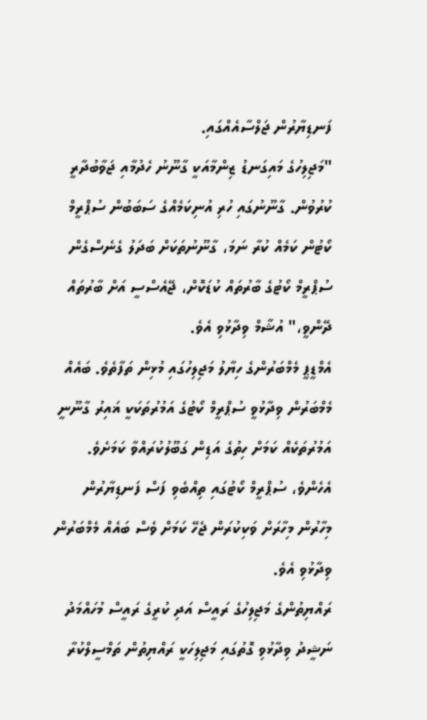ފަނޑިޔާރުން ޖަލްސާއެއްގައި.
"މަޖިލިހުގެ މައިގަނޑު ޒިންމާއަކީ ގާނޫނު ހެދުމާއި ޖަވާބުދާރީ ކުރުވުން. ގާނޫނުގައި ހުރި އުނިކަމެއްގެ ސަބަބުން ސުޕްރީމް ކޯޓުން ކަމެއް ކުރާ ނަމަ، ގާނޫނުތަކަށް ބަދަލު ގެނެސްގެން ސުޕްރީމް ކޯޓުގެ ބާރުތައް ކުޑަކޮށް، ޖޭއެސްސީ އަށް ބާރުތައް ދޭންވީ،" އުޝާމް ވިދާޅުވި އެވެ.
އެމްޑީޕީ މެމްބަރުންގެ ހިޔާލު މަޖިލިހުގައި މުޅިން ތަފާތެވެ. ބައެއް މެމްބަރުން ވިދާޅުވީ ސުޕްރީމް ކޯޓުގެ އަމުރުތަކަކީ ޣައިރު ގާނޫނީ އަމުރުތަކެއް ކަމަށް ހިތުގެ އަޑިން ގަބޫލުކުރައްވާ ކަމަށެވެ. އެހެންވެ، ސުޕްރީމް ކޯޓުގައި ތިއްބެވި ފަސް ފަނޑިޔާރުން މިހާރުން މިހާރަށް ވަކިކުރަން ޖެހޭ ކަމަށް ވެސް ބައެއް މެމްބަރުން ވިދާޅުވި އެވެ.
ރައްޔިތުންގެ މަޖިލިހުގެ ރައީސް އަދި ކުރީގެ ރައީސް މުހައްމަދު ނަޝީދު ވިދާޅުވި ގޮތުގައި މަޖިލިހަކީ ރައްޔިތުން ތަމްސީލްކުރާ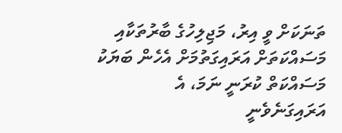ތަނަކަށް ވީ އިރު، މަޖިލިހުގެ ބާރުތަކާއި މަސައްކަތަށް އަރައިގަތުމަށް އެހެން ބަޔަކު މަސައްކަތް ކުރަނީ ނަމަ، އެ އަރައިގަނެވެނީ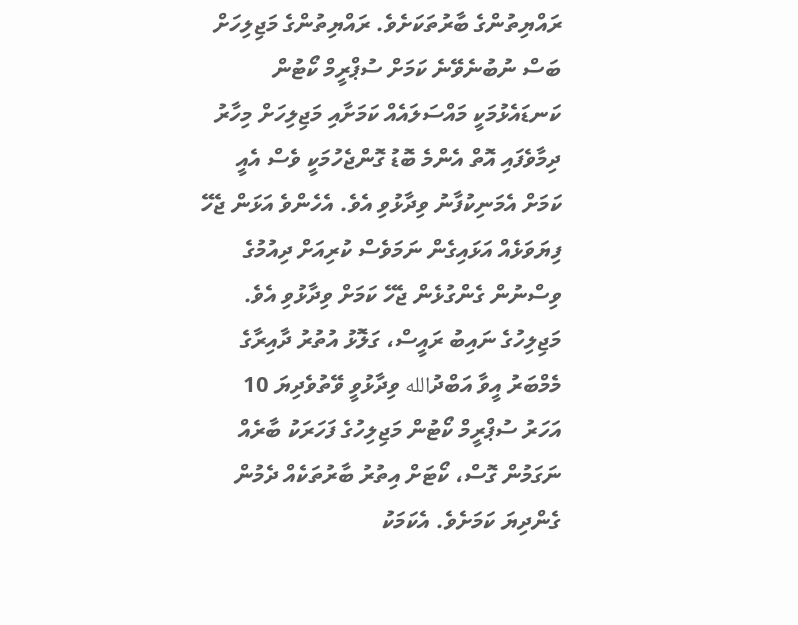ރައްޔިތުންގެ ބާރުތަކަށެވެ. ރައްޔިތުންގެ މަޖިލިހަށް ބަސް ނުބުނެވޭނެ ކަމަށް ސުޕްރީމް ކޯޓުން ކަނޑައެޅުމަކީ މައްސަލައެއް ކަމަށާއި މަޖިލިހަށް މިހާރު ދިމާވެފައި އޮތް އެންމެ ބޮޑު ގޮންޖެހުމަކީ ވެސް އެއީ ކަމަށް އެމަނިކުފާނު ވިދާޅުވި އެވެ. އެހެންވެ އަޅަން ޖެހޭ ފިޔަވަޅެއް އަޅައިގެން ނަމަވެސް ކުރިއަށް ދިއުމުގެ ވިސްނުން ގެންގުޅެން ޖެހޭ ކަމަށް ވިދާޅުވި އެވެ.
މަޖިލިހުގެ ނައިބު ރައީސް، ގަލޮޅު އުތުރު ދާއިރާގެ މެމްބަރު އީވާ އަބްދުالله ވިދާޅުވީ ވޭތުވެދިޔަ 10 އަހަރު ސުޕްރީމް ކޯޓުން މަޖިލިހުގެ ފަހަރަކު ބާރެއް ނަގަމުން ގޮސް، ކޯޓަށް އިތުރު ބާރުތަކެއް ދެމުން ގެންދިޔަ ކަމަށެވެ. އެކަމަކު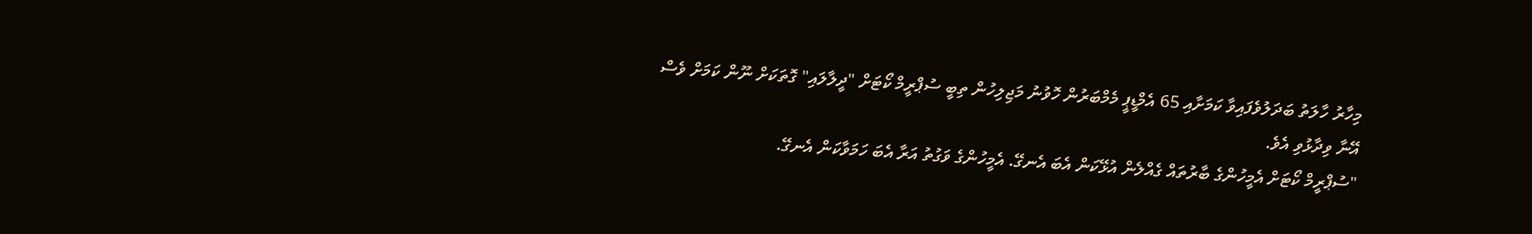މިހާރު ހާލަތު ބަދަލުވެފައިވާ ކަމަށާއި 65 އެމްޑީޕީ މެމްބަރުން ހޮވުނު މަޖިލިހުން ތިބީ ސުޕްރީމް ކޯޓަށް "ދީލާލައި" ގޮތަކަށް ނޫން ކަމަށް ވެސް އޭނާ ވިދާޅުވި އެވެ.
"ސުޕްރީމް ކޯޓަށް އެމީހުންގެ ބާރުތައް ގެއްލެން އުޅޭކަން އެބަ އެނގޭ. އެމީހުންގެ ވަގުތު އަރާ އެބަ ހަމަވާކަން އެނގޭ.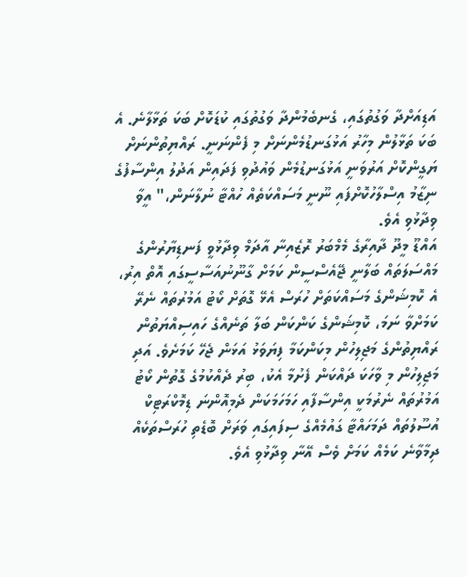އަޑިއަށްދާ ވަގުތުގައި، ގެނބެމުންދާ ވަގުތުގައި ކުޑަކޮށް ބަކަ ތަޅާލާނެ. އެ ބަކަ ތަޅާލުން މިހާރު އަޅުގަނޑުމެންނަށް މި ފެންނަނީ. ރައްޔިތުންނަށް ޔަގީންކޮށް އަރުވަނީ އަޅުގަނޑުމެން ވައުދުވި ފަދައިން އަދުލު އިންސާފުގެ ނިޒާމު އިސްލާހުކޮށްފައި ނޫނީ މަސައްކަތެއް ހުއްޓާ ނުލާނަން،" އީވާ ވިދާޅުވި އެވެ.
އައްޑޫ މީދޫ ދާއިރާގެ މެމްބަރު ރޮޒެއިނާ އާދަމް ވިދާޅުވީ ފަނޑިޔާރުންގެ މައްސަލަތައް ބަލާނީ ޖޭއެސްސީން ކަމަށް ގާނޫނުއަސާސީގައި އޮތް އިރު، އެ ކޮމިޝަންގެ މަސައްކަތަށް ހުރަސް އެޅޭ ގޮތަށް ކޯޓު އަމުރުތައް ނެރޭ ކަމަށްވާ ނަމަ، ކޮމިޝަންގެ ކަންކަން ބަލާ ތަނެއްގެ ހައިސިއްޔަތުން ރައްޔިތުންގެ މަޖިލިހުން މިކަންކަމާ ފިޔަވަޅު އަޅަން ޖެހޭ ކަމަށެވެ. އަދި މަޖިލިހުން މި ވާހަކަ ދައްކަން ފެށުމާ އެކު، ބިރު ދެއްކުމުގެ ގޮތުން ކޯޓު އަމުރުތައް ނެރުމަކީ އިންސާފާއި ހަމަހަމަކަން ދެމިއޮންނަ ޑިމޮކްރަޓިކް އުސޫލުތައް ދަމަހައްޓާ ގައުމެއްގެ ސިފައިގައި ވަރަށް ބޮޑެތި ހުރަސްތަކެއް ދިމާވާނެ ކަމެއް ކަމަށް ވެސް އޭނާ ވިދާޅުވި އެވެ.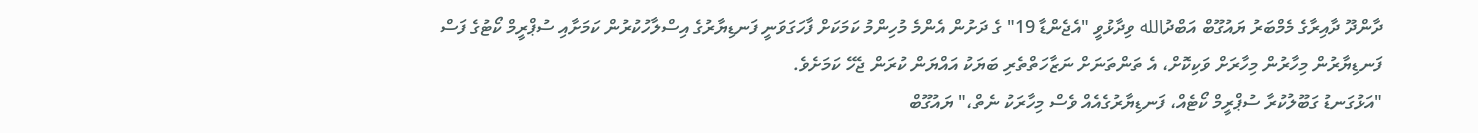ދާންދޫ ދާއިރާގެ މެމްބަރު ޔައުގޫބް އަބްދުالله ވިދާޅުވީ "އެޖެންޑާ 19" ގެ ދަށުން އެންމެ މުހިންމު ކަމަކަށް ފާހަގަވަނީ ފަނޑިޔާރުގެ އިސްލާހުކުރުން ކަމަށާއި ސުޕްރީމް ކޯޓުގެ ފަސް ފަނޑިޔާރުން މިހާރުން މިހާރަށް ވަކިކޮށް، އެ ތަންތަނަށް ނަޒާހަތްތެރި ބަޔަކު އައްޔަން ކުރަން ޖެހޭ ކަމަށެވެ.
"އަޅުގަނޑު ގަބޫލުކުރާ ސުޕްރީމް ކޯޓެއް، ފަނޑިޔާރުގެއެއް ވެސް މިހާރަކު ނެތް،" ޔައުގޫބް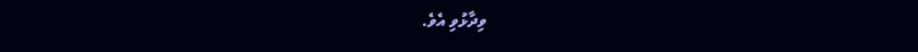ވިދާޅުވި އެވެ.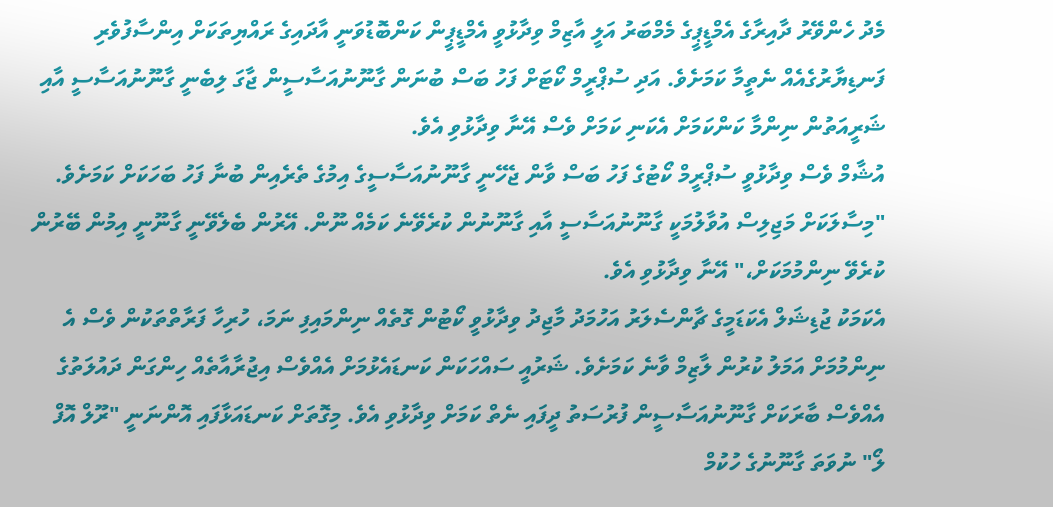މެދު ހެންވޭރު ދާއިރާގެ އެމްޑީޕީގެ މެމްބަރު އަލީ އާޒިމް ވިދާޅުވީ އެމްޑީޕީން ކަންބޮޑުވަނީ އާދައިގެ ރައްޔިތަކަށް އިންސާފުވެރި ފަނޑިޔާރުގެއެއް ނެތީމާ ކަމަށެވެ. އަދި ސުޕްރީމް ކޯޓަށް ފަހު ބަސް ބުނަން ގާނޫނުއަސާސީން ޖާގަ ލިބެނީ ގާނޫނުއަސާސީ އާއި ޝަރީއަތުން ނިންމާ ކަންކަމަށް އެކަނި ކަމަށް ވެސް އޭނާ ވިދާޅުވި އެވެ.
އުޝާމް ވެސް ވިދާޅުވީ ސުޕްރީމް ކޯޓުގެ ފަހު ބަސް ވާން ޖެހޭނީ ގާނޫނުއަސާސީގެ އިމުގެ ތެރެއިން ބުނާ ފަހު ބަހަކަށް ކަމަށެވެ.
"މިސާލަކަށް މަޖިލިސް އުވާލުމަކީ ގާނޫނުއަސާސީ އާއި ގާނޫނުން ކުރެވޭނެ ކަމެއް ނޫން. އޭރުން ބެލެވޭނީ ގާނޫނީ އިމުން ބޭރުން ކުރެވޭ ނިންމުމަކަށް،" އޭނާ ވިދާޅުވި އެވެ.
އެކަމަކު ޖުޑިޝަލް އެކަޑަމީގެ ޗާންސެލަރު އަހުމަދު މާޖިދު ވިދާޅުވީ ކޯޓުން ގޮތެއް ނިންމައިފި ނަމަ، ހުރިހާ ފަރާތްތަކުން ވެސް އެ ނިންމުމަށް އަމަލު ކުރުން ލާޒިމް ވާނެ ކަމަށެވެ. ޝަރުއީ ސައްހަކަން ކަނޑައެޅުމަށް އެއްވެސް އިޖުރާއާތެއް ހިންގަން ދައުލަތުގެ އެއްވެސް ބާރަކަށް ގާނޫނުއަސާސީން ފުރުސަތު ދީފައި ނެތް ކަމަށް ވިދާޅުވި އެވެ. މިގޮތަށް ކަނޑައަޅާފައި އޮންނަނީ "ރޫލް އޮފް ލޯ" ނުވަތަ ގާނޫނުގެ ހުކުމް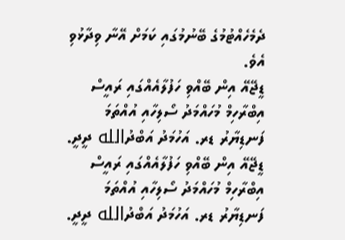ދެމެހެއްޓުމުގެ ބޭނުމުގައި ކަމަށް އޭނާ ވިދާޅުވި އެވެ.
ޑީޖޭއޭ އިން ބޭއްވި ހަފުލާއެއްގައި ރައީސް އިބްރާހިމް މުހައްމަދު ސޯލިހާއި އުއްތަމަ ފަނޑިޔާރު ޑރ. އަހުމަދު އަބްދުالله ދީދީ.
ޑީޖޭއޭ އިން ބޭއްވި ހަފުލާއެއްގައި ރައީސް އިބްރާހިމް މުހައްމަދު ސޯލިހާއި އުއްތަމަ ފަނޑިޔާރު ޑރ. އަހުމަދު އަބްދުالله ދީދީ.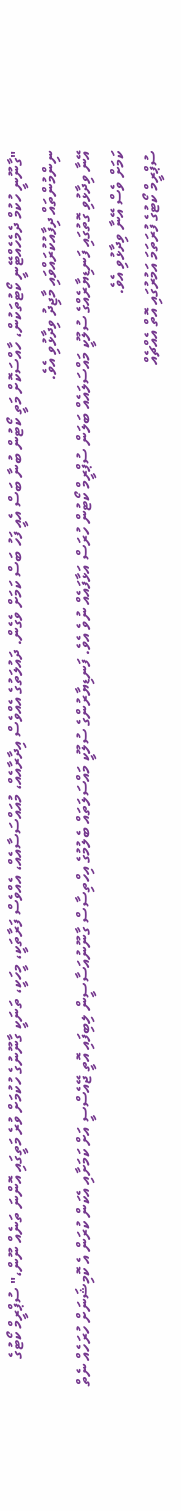"ގާނޫނީ ހުކުމް ދެމެހެއްޓޭނީ ކޯޓުތަކުން، ހާއްސަކޮށް މަތީ ކޯޓުން ބުނާ ބަސް އެއީ ފަހު ބަސް ކަމަށް ވެގެން. ދައުލަތުގެ އެއްވެސް އިދާރާއެއް، މުއައްސަސާއެއް، އެއްވެސް ފަރާތަކީ، މީހަކީ، ތަނަކީ ގާނޫނުގެ ހުކުމަށް ވުރެ މަތީގައި އޮންނަ ތަނެއް ނޫން،" ސުޕްރީމް ކޯޓުގެ ނިންމުންތައް ދިފާއުކުރައްވައި މާޖިދު ވިދާޅުވި އެވެ.
އޭނާ ވިދާޅުވި ގޮތުގައި ފަނޑިޔާރެއްގެ ސުލޫކީ މައްސަލައެއް ބަލަން ސުޕްރީމް ކޯޓުން ހުރަސް އަޅާފައެއް ނުވެ އެވެ. ފަނޑިޔާރުންގެ ސުލޫކީ މައްސަލަތައް ބެލުމުގެ އިހްތިސާސް ގާނޫނުއަސާސީން ލިބިފައި އޮތީ ޖޭއެސްސީ އަށް ކަމަށާއި އެކަން ކުރަން އެ ކޮމިޝަނަށް ހުރަހެއް ނެތް ކަމަށް ވެސް އޭނާ ވިދާޅުވި އެވެ.
ސުޕްރީމް ކޯޓުގެ ފުރަތަމަ އަމުރުގައި އޮތް އެއްޗެއް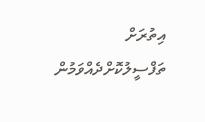އިތުރަށް ތަފްސީލުކޮށްދެއްވަމުން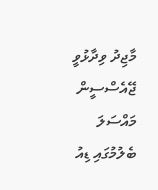މާޖިދު ވިދާޅުވީ ޖޭއެސްސީން މައްސަލަ ބެލުމުގައި ޑިއު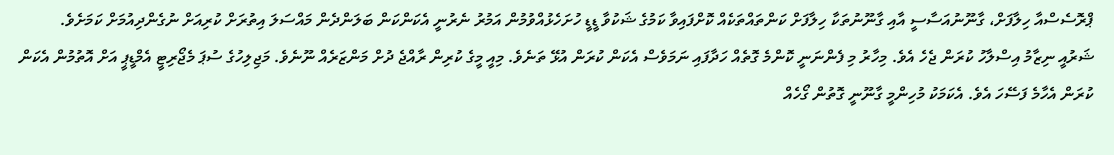ޕްރޮސެސްއާ ހިލާފަށް، ގާނޫނުއަސާސީ އާއި ގާނޫނުތަކާ ހިލާފަށް ކަންތައްތަކެއް ކޮށްފައިވާ ކަމުގެ ޝަކުވާ ޑީޑީ ހުށަހެޅުއްވުމުން އަމުރު ނެރުނީ އެކަންކަން ބަލަންދެން މައްސަލަ އިތުރަށް ކުރިއަށް ނުގެންދިއުމަށް ކަމަށެވެ.
ޝަރުއީ ނިޒާމު އިސްލާހު ކުރަން ޖެހެ އެވެ. މިހާރު މި ފެންނަނީ ކޮންމެ ގޮތެއް ހަދާފައި ނަމަވެސް އެކަން ކުރަން އުޅޭ ތަނެވެ. މިއީ މީގެ ކުރިން ރާއްޖެ ދުށް މަންޒަރެއް ނޫނެވެ. މަޖިލިހުގެ ސުޕަ މެޖޯރިޓީ އެމްޑީޕީ އަށް އޮތުމުން އެކަން ކުރަން އެހާމެ ފަސޭހަ އެވެ. އެކަމަކު މުހިންމީ ގާނޫނީ ގޮތުން ގޯހެއް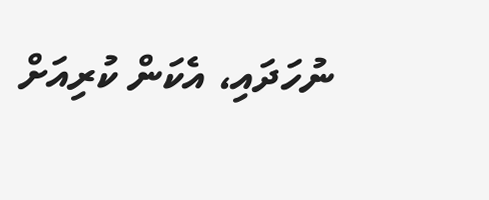ނުހަދައި، އެކަން ކުރިއަށް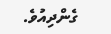ގެންދިއުވެ.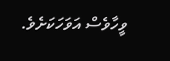ވީހާވެސް އަވަހަކަށެވެ.